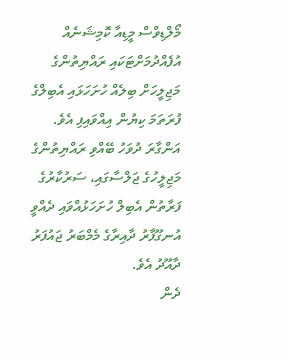މޯލްޑިވްސް މީޑިއާ ކޮމިޝަނެއް އުފެއްދުމަށްޓަކައި ރައްޔިތުންގެ މަޖިލީހަށް ބިލެއް ހުށަހަޅައި އެބިލްގެ ފުރަތަމަ ކިޔުން އިއްވައިފި އެވެ.
އަންގާރަ ދުވަހު ބޭއްވި ރައްޔިތުންގެ މަޖިލީހުގެ ޖަލްސާގައި، ސަރުކާރުގެ ފަރާތުން އެބިލް ހުށަހަޅުއްވައި ދެއްވީ އުނގޫފާރު ދާއިރާގެ މެމްބަރު ޖައުފަރު ދާއޫދު އެވެ.
ދެން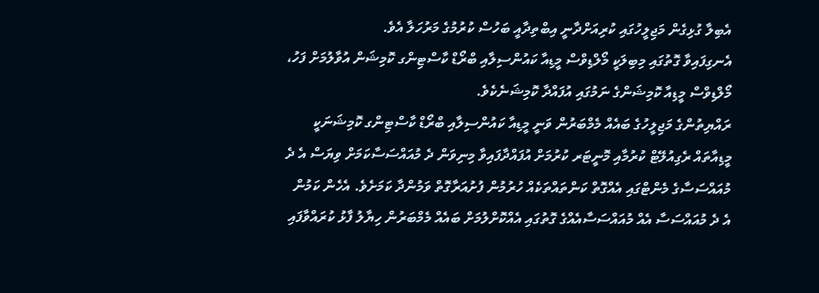އެބިލާ ގުޅިގެން މަޖިލީހުގައި ކުރިއަށްދާނީ އިބްތިދާއީ ބަހުސް ކުރުމުގެ މަރުހަލާ އެވެ.
އެނގިފައިވާ ގޮތުގައި މިބިލަކީ މޯލްޑިވްސް މީޑިއާ ކައުންސިލާއި ބްރޯޑް ކާސްޓިންގ ކޮމިޝަން އުވާލުމަށް ފަހު، މޯލްޑިވްސް މީޑިއާ ކޮމިޝަންގެ ނަމުގައި އުފައްދާ ކޮމިޝަނެކެވެ.
ރައްޔިތުންގެ މަޖިލީހުގެ ބައެއް މެމްބަރުން ވަނީ މީޑިއާ ކައުންސިލާއި ބްރޯޑް ކާސްޓިންގ ކޮމިޝަނަކީ މީޑިއާތައް ރެގިއުލޭޓް ކުރުމާއި މޮނީޓަރ ކުރުމަށް އުފައްދާފައިވާ މިނިވަން ދެ މުއައްސަސާކަމަށް ވިޔަސް އެ ދެ މުއައްސަސާގެ މެންޓްގައި އެއްގޮތް ކަންތައްތަކެއް ހުރުމުން ފުށުއަރާގޮތް ވަމުންދާ ކަމަށެވެ. އެހެން ކަމުން އެ ދެ މުއައްސަސާ އެއް މުއައްސަސާއެއްގެ ގޮތުގައި އެއްކޮށްލުމަށް ބައެއް މެމްބަރުން ހިޔާލު ފާޅު ކުރައްވާފައި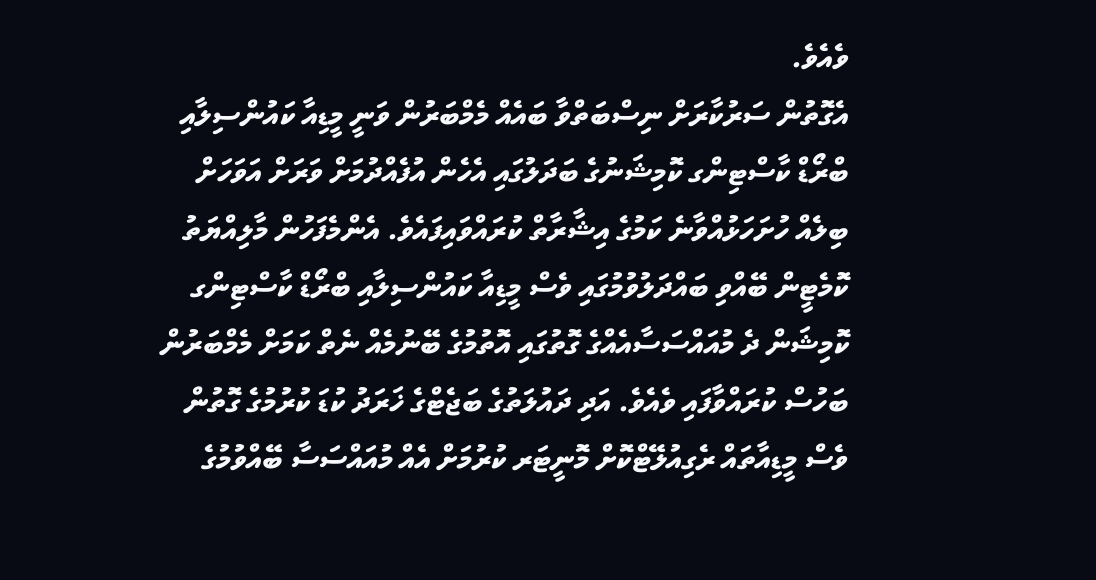ވެއެވެ.
އެގޮތުން ސަރުކާރަށް ނިސްބަތްވާ ބައެއް މެމްބަރުން ވަނީ މީޑިއާ ކައުންސިލާއި ބްރޯޑް ކާސްޓިންގ ކޮމިޝަނުގެ ބަދަލުގައި އެހެން އުފެއްދުމަށް ވަރަށް އަވަހަށް ބިލެއް ހުށަހަޅުއްވާނެ ކަމުގެ އިޝާރާތް ކުރައްވައިފައެވެ. އެންމެފަހުން މާލިއްޔަތު ކޮމެޓީން ބޭއްވި ބައްދަލުވުމުގައި ވެސް މީޑިއާ ކައުންސިލާއި ބްރޯޑް ކާސްޓިންގ ކޮމިޝަން ދެ މުއައްސަސާއެއްގެ ގޮތުގައި އޮތުމުގެ ބޭނުމެއް ނެތް ކަމަށް މެމްބަރުން ބަހުސް ކުރައްވާފައި ވެއެވެ. އަދި ދައުލަތުގެ ބަޖެޓްގެ ޚަރަދު ކުޑަ ކުރުމުގެ ގޮތުން ވެސް މީޑިއާތައް ރެގިއުލޭޓްކޮށް މޮނީޓަރ ކުރުމަށް އެއް މުއައްސަސާ ބޭއްވުމުގެ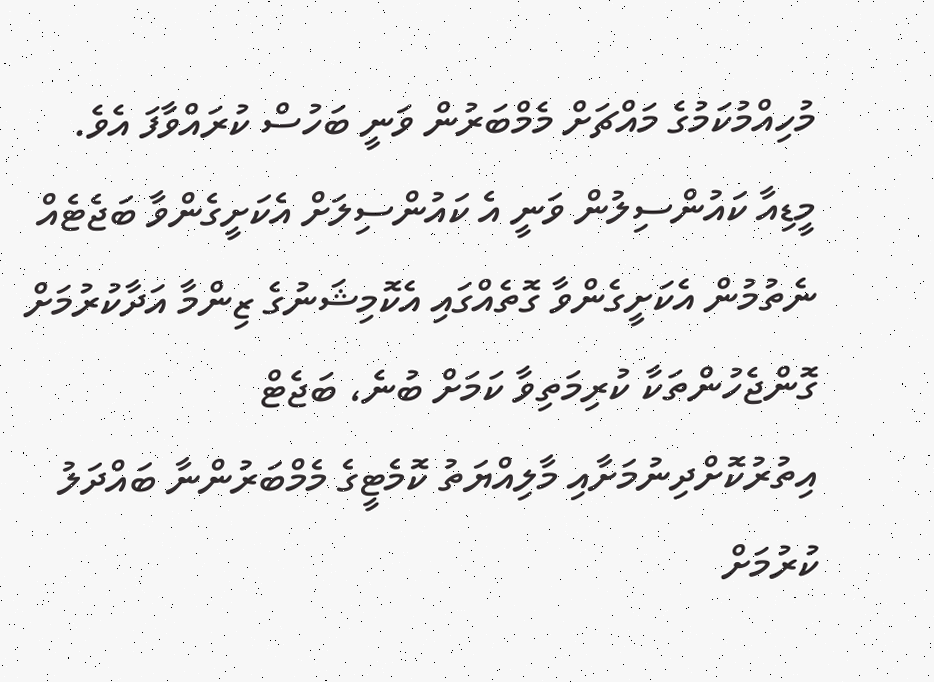މުހިއްމުކަމުގެ މައްޗަށް މެމްބަރުން ވަނީ ބަހުސް ކުރައްވާފަ އެވެ.
މީޑިއާ ކައުންސިލުން ވަނީ އެ ކައުންސިލަށް އެކަށީގެންވާ ބަޖެޓެއް ނެތުމުން އެކަށީގެންވާ ގޮތެއްގައި އެކޮމިޝަނުގެ ޒިންމާ އަދާކުރުމަށް ގޮންޖެހުންތަކާ ކުރިމަތިވާ ކަމަށް ބުނެ، ބަޖެޓް އިތުރުކޮށްދިނުމަށާއި މާލިއްޔަތު ކޮމެޓީގެ މެމްބަރުންނާ ބައްދަލު ކުރުމަށް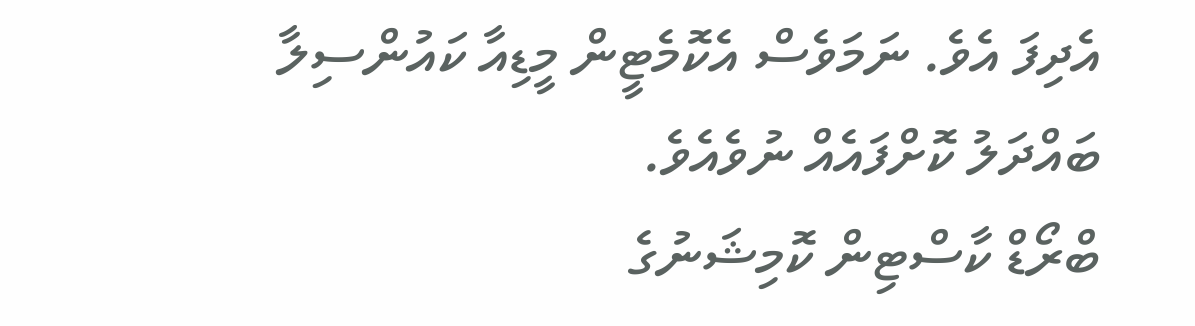އެދިފަ އެވެ. ނަމަވެސް އެކޮމެޓީން މީޑިއާ ކައުންސިލާ ބައްދަލު ކޮށްފައެއް ނުވެއެވެ.
ބްރޯޑް ކާސްޓިން ކޮމިޝަނުގެ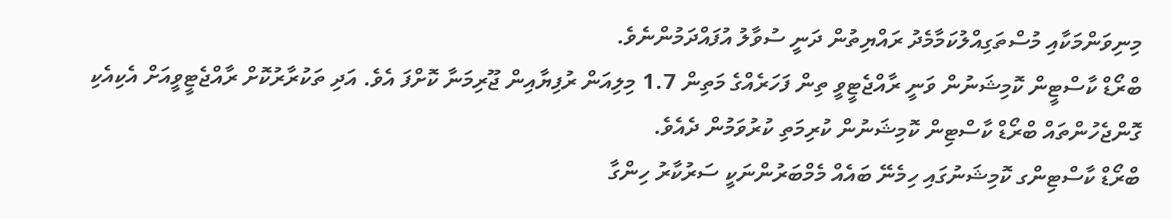މިނިވަންމަކާއި މުސްތަގިއްލުކަމާމެދު ރައްޔިތުން ދަނީ ސުވާލު އުފައްދަމުންނެވެ.
ބްރޯޑް ކާސްޓީން ކޮމިޝަނުން ވަނީ ރާއްޖެޓީވީ ތިން ފަހަރެއްގެ މަތިން 1.7 މިލިއަން ރުފިޔާއިން ޖޫރިމަނާ ކޮށްފަ އެވެ. އަދި ތަކުރާރުކޮށް ރާއްޖެޓީވީއަށް އެކިއެކި ގޮންޖެހުންތައް ބްރޯޑް ކާސްޓިން ކޮމިޝަނުން ކުރިމަތި ކުރުވަމުން ދެއެވެ.
ބްރޯޑް ކާސްޓިންގ ކޮމިޝަނުގައި ހިމެނޭ ބައެއް މެމްބަރުންނަކީ ސަރުކާރު ހިންގާ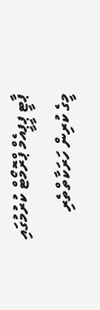ޕާޓީ ޕީޕީއެމް ޕްރޮމޯޓް ކުރުމުގައި މީގެ ކުރިން ހަރަކާތްތެރި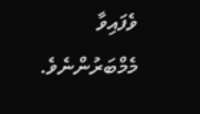ވެފައިވާ މެމްބަރުންނެވެ.